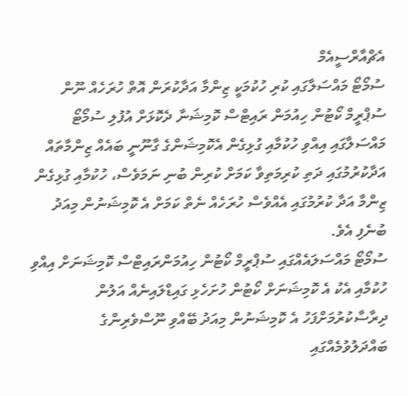އެޗްއާރްސީއެމް
ސުމޯޓޯ މައްސަލާގައި ކުރި ހުކުމަކީ ޒިންމާ އަދާކުރަން އޮތް ހުރަހެއް ނޫން
ސުޕްރީމް ކޯޓުން ހިއުމަން ރައިޓްސް ކޮމިޝަނާ ދެކޮޅަށް އުފުލި ސުމޯޓޯ މައްސަލާގައި އިއްވި ހުކުމާއި ގުޅިގެން އެކޮމިޝަންގެ ގާނޫނީ ބައެއް ޒިންމާތައް އަދާކުރުމުގައި ދަތި ކުރިމަތިވާ ކަމަށް ކުރިން ބުނި ނަމަވެސް، ހުކުމާއި ގުޅިގެން ޒިންމާ އަދާ ކުރުމުގައި އެއްވެސް ހުރަހެއް ނެތް ކަމަށް އެ ކޮމިޝަނުން މިއަދު ބުނެފި އެވެ.
ސުމޯޓޯ މައްސަލައެއްގައި ސުޕްރީމް ކޯޓުން ހިއުމަންރައިޓްސް ކޮމިޝަނަށް އިއްވި ހުކުމާއި އެކު އެ ކޮމިޝަނަށް ކޯޓުން ހުށަހެޅި ގައިޑްލައިނެއް އަލުން ދިރާސާކުރުމަށްފަހު އެ ކޮމިޝަނުން މިއަދު ބޭއްވި ނޫސްވެރިންގެ ބައްދަލުވުމެއްގައި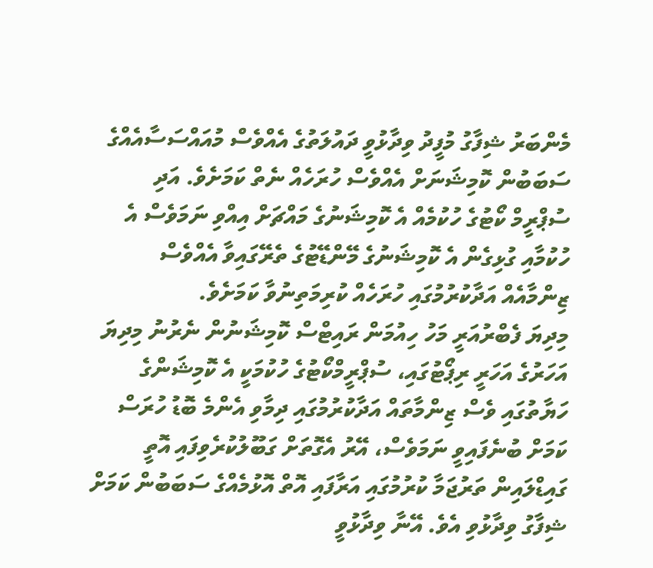މެންބަރު ޝިފާގު މުފީދު ވިދާޅުވީ ދައުލަތުގެ އެއްވެސް މުއައްސަސާއެއްގެ ސަބަބުން ކޮމިޝަނަށް އެއްވެސް ހުރަހެއް ނެތް ކަމަށެވެ. އަދި ސުޕްރީމް ކޯޓުގެ ހުކުމެއް އެ ކޮމިޝަނުގެ މައްޗަށް އިއްވި ނަމަވެސް އެ ހުކުމާއި ގުޅިގެން އެ ކޮމިޝަނުގެ މޭންޑޭޓުގެ ތެރޭގައިވާ އެއްވެސް ޒިންމާއެއް އަދާކުރުމުގައި ހުރަހެއް ކުރިމަތިނުވާ ކަމަށެވެ.
މިދިޔަ ފެބްރުއަރީ މަހު ހިއުމަން ރައިޓްސް ކޮމިޝަނުން ނެރުނު މިދިޔަ އަހަރުގެ އަހަރީ ރިޕޯޓުގައި، ސުޕްރީމްކޯޓުގެ ހުކުމަކީ އެ ކޮމިޝަންގެ ހަޔާތުގައި ވެސް ޒިންމާތައް އަދާކުރުމުގައި ދިމާވި އެންމެ ބޮޑު ހުރަސް ކަމަށް ބުނެފައިވީ ނަމަވެސް، އޭރު އެގޮތަށް ގަބޫލުކުރެވިފައި އޮތީ ގައިޑްލައިން ތަރުޖަމާ ކުރުމުގައި އަރާފައި އޮތް އޮޅުމެއްގެ ސަބަބުން ކަމަށް ޝިފާގު ވިދާޅުވި އެވެ. އޭނާ ވިދާޅުވީ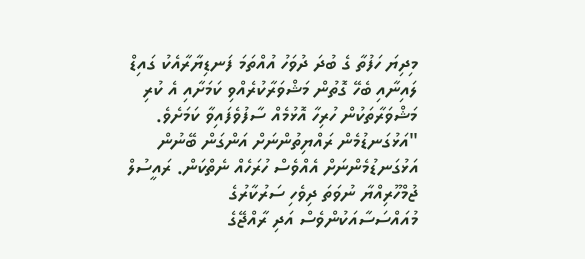މިދިޔަ ހަފުތާ ގެ ބުދަ ދުވަހު އުއްތަމަ ފަނޑިޔާރާއެކު ގައިޑް ލައިނާއި ބެހޭ ގޮތުން މަޝްވަރާކުރެއްވި ކަމަށާއި އެ ކުރި މަޝްވަރާތަކުން ހުރިހާ އޮޅުމެއް ސާފުވެފައިވާ ކަމަށެވެ.
"އަޅުގަނޑުމެން ރައްޔިތުންނަށް އަންގަން ބޭނުން އަޅުގަނޑުމެންނަށް އެއްވެސް ހުރަހެއް ނެތްކަން. ރައީސުލް ޖުމްހޫރިއްޔާ ނުވަތަ ދިވެހި ސަރުކާރުގެ މުއައްސަސާއަކުންވެސް އަދި ރާއްޖޭގެ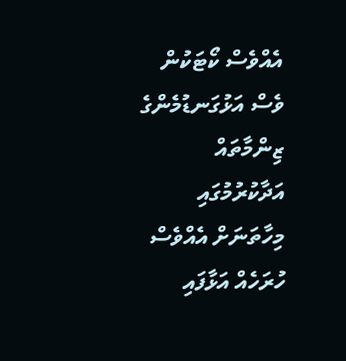އެއްވެސް ކޯޓަކުން ވެސް އަޅުގަނޑުމެންގެ ޒިންމާތައް އަދާކުރުމުގައި މިހާތަނަށް އެއްވެސް ހުރަހެއް އަޅާފައި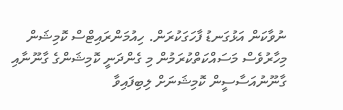ނުވާކަން އަޅުގަނޑު ފާހަގަކުރަން. ހިއުމަންރައިޓްސް ކޮމިޝަން މިހާރުވެސް މަސައްކަތްކުރަމުން މި ގެންދަނީ ކޮމިޝަންގެ ގާނޫނާއި ގާނޫނުއަސާސީން ކޮމިޝަނަށް ލިބިފައިވާ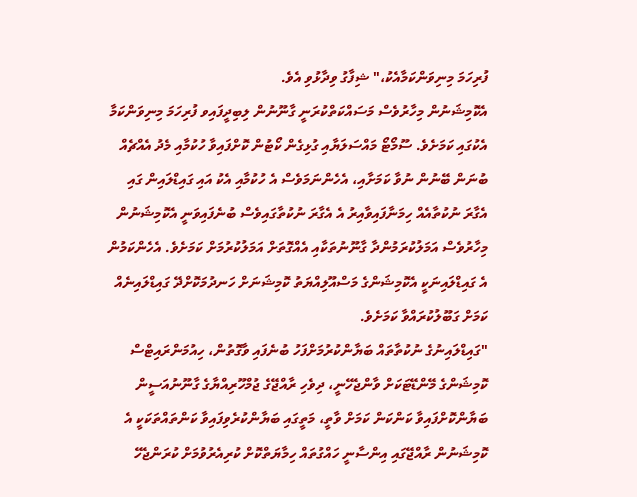ފުރިހަމަ މިނިވަންކަމާއެކު،" ޝިފާގު ވިދާޅުވި އެވެ.
އެކޮމިޝަނުން މިހާރުވެސް މަސައްކަތްކުރަނީ ގާނޫނުން ލިބިދީފައިވ ފުރިހަމަ މިނިވަންކަމާ އެކުގައި ކަމަށެވެ. ސޫމޯޓޯ މައްސަލަޔާއި ގުޅިގެން ކޯޓުން ކޮށްފައިވާ ހުކުމާއި މެދު އެއްޗެއް ބުނަން ބޭނުން ނުވާ ކަމަށާއި، އެހެންނަމަވެސް އެ ހުކުމާއި އެކު އައި ގައިޑްލައިން ގައި އެގާރަ ނުކުތާއެއް ހިމަނާފައިވާއިރު އެ އެގާރަ ނުކުތާގައިވެސް ބުނެފައިވަނީ އެކޮމިޝަނުން މިހާރުވެސް އަމަލުކުރަމުންދާ ގާނޫނުތަކާއި އެއްގޮތަށް އަމަލުކުރުމަށް ކަމަށެވެ. އެހެންކަމުން އެ ގައިޑްލައިނަކީ އެކޮމިޝަންގެ މަސްއޫލިއްޔަތު ކޮމިޝަނަށް ހަނދުމަކޮށްދޭ ގައިޑްލައިނެއް ކަމަށް ގަބޫލުކުރައްވާ ކަމަށެވެ.
"ގައިޑްލައިނުގެ ނުކުތާތައް ބަޔާންކުރުމަށްފަހު ބުނެފައި ވާގޮތުން، ހިއުމަންރައިޓްސް ކޮމިޝަންގެ މޭންޑޭޓަކަށް ވާންޖެހޭނީ، ދިވެހި ރާއްޖޭގެ ޖުމްހޫރިއްޔާގެ ގާނޫނުއަސީން ބަޔާންކޮށްފައިވާ ކަންކަން ކަމަށް ވާތީ، މަތީގައި ބަޔާންކުރެވިފައިވާ ކަންތައްތަކަކީ އެ ކޮމިޝަނުން ރާއްޖޭގައި އިންސާނީ ހައްގުތައް ހިމާޔަތްކޮށް ކުރިއެރުވުމަށް ކުރަންޖެހޭ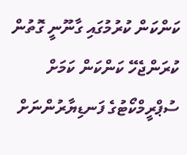ކަންކަން ކުރުމުގައި ގާނޫނީ ގޮތުން ކުރަންޖެހޭ ކަންކަން ކަމަށް ސުޕްރީމްކޯޓުގެ ފަނޑިޔާރުންނަށް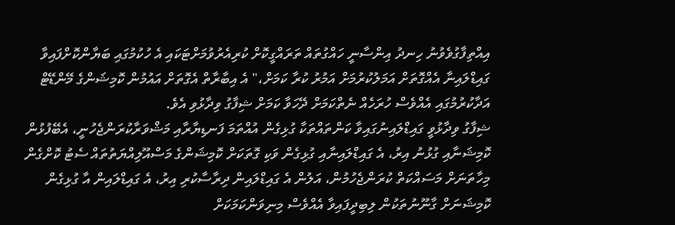އިއްތިފާގުވެވުނު ހިނދު އިންސާނީ ހައްގުތައް ތަރައްގީކޮށް ކުރިއެރުވުމަށްޓަކައި އެ ހުކުމުގައި ބަޔާންކޮށްފައިވާ ގައިޑްލައިނާ އެއްގޮތަށް އަމަލުކުރުމަށް އަމުރު ކުރާ ކަމަށް،" އެ އިބާރާތް އެގޮތަށް އައުމުން ކޮމިޝަންގެ މޭންޑޭޓް އަދާކުރުމުގައި އެއްވެސް ހުރަހެއް ނެތްކަމަށް ދޭހަވާ ކަމަށް ޝިފާގު ވިދާޅުވި އެވެ.
ޝިފާގު ވިދާޅުވީ ގައިޑްލައިނުގައިވާ ކަންތައްތަކާ ގުޅިގެން އުއްތަމަ ފަނޑިޔާރާއި މަޝްވަރާކުރަންޖެހުނީ، އެބޭފުޅުން ކޮމިޝަނާއި ގުޅުނު އިރު، އެ ގައިޑްލައިނާއި ގުޅިގެން ވަކި ގޮތަކަށް ކޮމިޝަންގެ މަސްއޫލިއްޔަތުތައް ސެޓު ކޮށްގެން މިހާތަނަށް މަސައްކަތް ކުރަންޖެހުމުން، އަލުން އެ ގައިޑްލައިން ދިރާސާކުރި އިރު، އެ ގައިޑްލައިން އާ ގުޅިގެން ކޮމިޝަނަށް ގާނޫނުތަކުން ލިބިދީފައިވާ އެއްވެސް މިނިވަންކަމަކަށް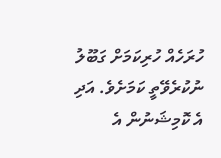ހުރަހެއް ހުރިކަމަށް ގަބޫލު ނުކުރެވޭތީ ކަމަށެވެ. އަދި އެ ކޮމިޝަނުން އެ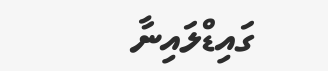ގައިޑްލައިނާ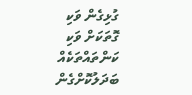ގުޅިގެން ވަކި ގޮތަކަށް ވަކި ކަންތައްތަކެއް ބަދަލުކޮށްގެން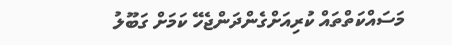މަސައްކަތްތައް ކުރިއަށްގެންދަންޖެހޭ ކަމަށް ގަބޫލު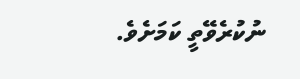ނުކުރެވޭތީ ކަމަށެވެ.